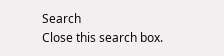Search
Close this search box.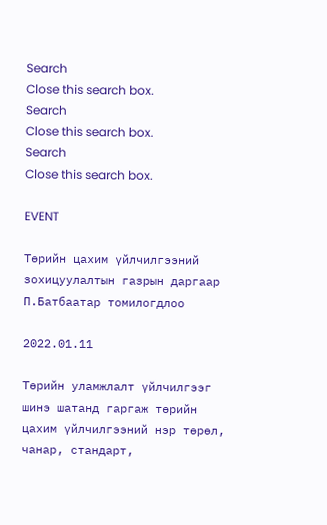Search
Close this search box.
Search
Close this search box.
Search
Close this search box.

EVENT

Төрийн цахим үйлчилгээний зохицуулалтын газрын даргаар П.Батбаатар томилогдлоо

2022.01.11

Төрийн уламжлалт үйлчилгээг шинэ шатанд гаргаж төрийн цахим үйлчилгээний нэр төрөл, чанар, стандарт,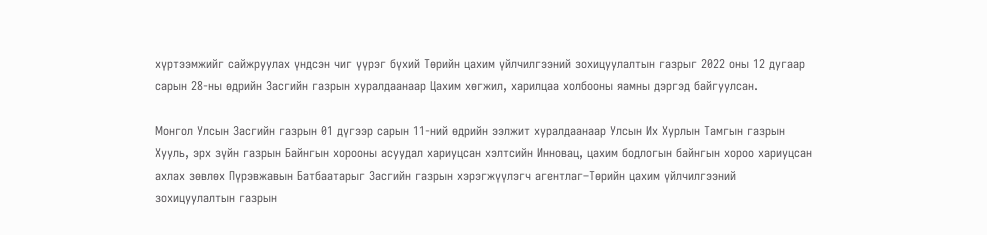хүртээмжийг сайжруулах үндсэн чиг үүрэг бүхий Төрийн цахим үйлчилгээний зохицуулалтын газрыг 2022 оны 12 дугаар сарын 28-ны өдрийн Засгийн газрын хуралдаанаар Цахим хөгжил, харилцаа холбооны яамны дэргэд байгуулсан.

Монгол Улсын Засгийн газрын 01 дүгээр сарын 11-ний өдрийн ээлжит хуралдаанаар Улсын Их Хурлын Тамгын газрын Хууль, эрх зүйн газрын Байнгын хорооны асуудал хариуцсан хэлтсийн Инновац, цахим бодлогын байнгын хороо хариуцсан ахлах зөвлөх Пүрэвжавын Батбаатарыг Засгийн газрын хэрэгжүүлэгч агентлаг–Төрийн цахим үйлчилгээний зохицуулалтын газрын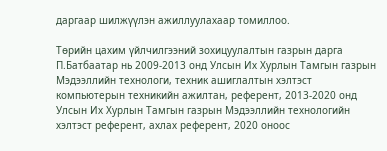даргаар шилжүүлэн ажиллуулахаар томиллоо.

Төрийн цахим үйлчилгээний зохицуулалтын газрын дарга П.Батбаатар нь 2009-2013 онд Улсын Их Хурлын Тамгын газрын Мэдээллийн технологи, техник ашиглалтын хэлтэст компьютерын техникийн ажилтан, референт, 2013-2020 онд Улсын Их Хурлын Тамгын газрын Мэдээллийн технологийн хэлтэст референт, ахлах референт, 2020 оноос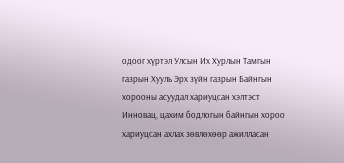одоог хүртэл Улсын Их Хурлын Тамгын газрын Хууль Эрх зүйн газрын Байнгын хорооны асуудал хариуцсан хэлтэст Инновац, цахим бодлогын байнгын хороо хариуцсан ахлах зөвлөхөөр ажилласан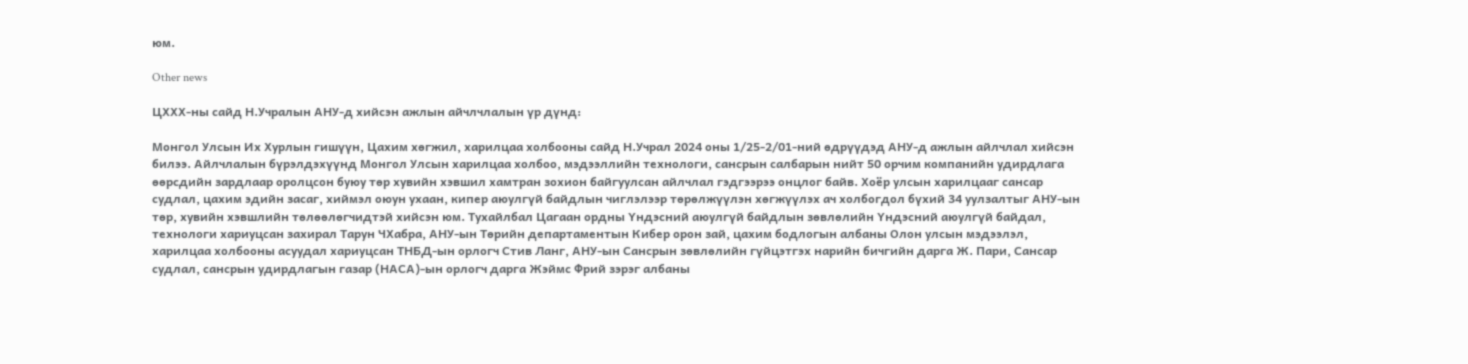юм.

Other news

ЦХХХ-ны сайд Н.Учралын АНУ-д хийсэн ажлын айчлчлалын үр дүнд:

Монгол Улсын Их Хурлын гишүүн, Цахим хөгжил, харилцаа холбооны сайд Н.Учрал 2024 оны 1/25-2/01-ний өдрүүдэд АНУ-д ажлын айлчлал хийсэн билээ. Айлчлалын бүрэлдэхүүнд Монгол Улсын харилцаа холбоо, мэдээллийн технологи, сансрын салбарын нийт 50 орчим компанийн удирдлага өөрсдийн зардлаар оролцсон буюу төр хувийн хэвшил хамтран зохион байгуулсан айлчлал гэдгээрээ онцлог байв. Хоёр улсын харилцааг сансар судлал, цахим эдийн засаг, хиймэл оюун ухаан, кипер аюулгүй байдлын чиглэлээр төрөлжүүлэн хөгжүүлэх ач холбогдол бүхий 34 уулзалтыг АНУ-ын төр, хувийн хэвшлийн төлөөлөгчидтэй хийсэн юм. Тухайлбал Цагаан ордны Үндэсний аюулгүй байдлын зөвлөлийн Үндэсний аюулгүй байдал, технологи хариуцсан захирал Тарун ЧХабра, АНУ-ын Төрийн департаментын Кибер орон зай, цахим бодлогын албаны Олон улсын мэдээлэл, харилцаа холбооны асуудал хариуцсан ТНБД-ын орлогч Стив Ланг, АНУ-ын Сансрын зөвлөлийн гүйцэтгэх нарийн бичгийн дарга Ж. Пари, Сансар судлал, сансрын удирдлагын газар (НАСА)-ын орлогч дарга Жэймс Фрий зэрэг албаны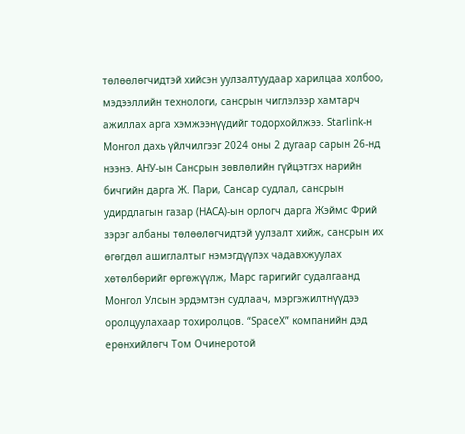төлөөлөгчидтэй хийсэн уулзалтуудаар харилцаа холбоо, мэдээллийн технологи, сансрын чиглэлээр хамтарч ажиллах арга хэмжээнүүдийг тодорхойлжээ. Starlink-н Монгол дахь үйлчилгээг 2024 оны 2 дугаар сарын 26-нд нээнэ. АНУ-ын Сансрын зөвлөлийн гүйцэтгэх нарийн бичгийн дарга Ж. Пари, Сансар судлал, сансрын удирдлагын газар (НАСА)-ын орлогч дарга Жэймс Фрий зэрэг албаны төлөөлөгчидтэй уулзалт хийж, сансрын их өгөгдөл ашиглалтыг нэмэгдүүлэх чадавхжуулах хөтөлбөрийг өргөжүүлж, Марс гаригийг судалгаанд Монгол Улсын эрдэмтэн судлаач, мэргэжилтнүүдээ оролцуулахаар тохиролцов. “SpaceX” компанийн дэд ерөнхийлөгч Том Очинеротой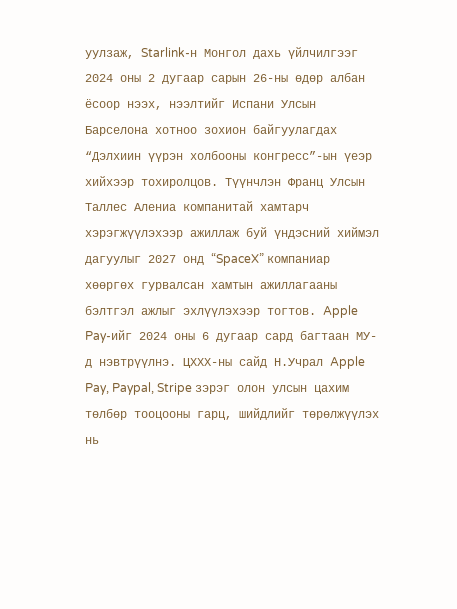уулзаж, Starlink-н Монгол дахь үйлчилгээг 2024 оны 2 дугаар сарын 26-ны өдөр албан ёсоор нээх, нээлтийг Испани Улсын Барселона хотноо зохион байгуулагдах “Дэлхиин үүрэн холбооны конгресс”-ын үеэр хийхээр тохиролцов. Түүнчлэн Франц Улсын Таллес Алениа компанитай хамтарч хэрэгжүүлэхээр ажиллаж буй үндэсний хиймэл дагуулыг 2027 онд “SpaceX” компаниар хөөргөх гурвалсан хамтын ажиллагааны бэлтгэл ажлыг эхлүүлэхээр тогтов. Apple Pay-ийг 2024 оны 6 дугаар сард багтаан МУ-д нэвтрүүлнэ. ЦХХХ-ны сайд Н.Учрал Apple Pay, Paypal, Stripe зэрэг олон улсын цахим төлбөр тооцооны гарц, шийдлийг төрөлжүүлэх нь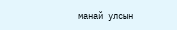манай улсын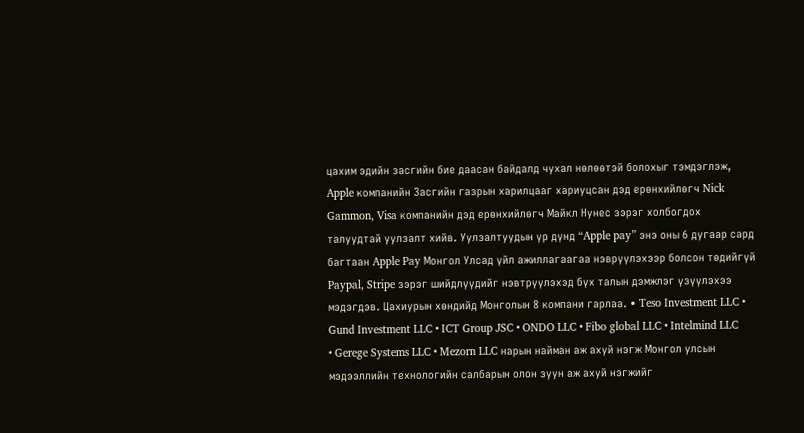цахим эдийн засгийн бие даасан байдалд чухал нөлөөтэй болохыг тэмдэглэж, Apple компанийн Засгийн газрын харилцааг хариуцсан дэд ерөнхийлөгч Nick Gammon, Visa компанийн дэд ерөнхийлөгч Майкл Нунес зэрэг холбогдох талуудтай уулзалт хийв. Уулзалтуудын үр дүнд “Apple pay” энэ оны 6 дугаар сард багтаан Apple Pay Монгол Улсад үйл ажиллагаагаа нэврүүлэхээр болсон төдийгүй Paypal, Stripe зэрэг шийдлүүдийг нэвтрүүлэхэд бүх талын дэмжлэг үзүүлэхээ мэдэгдэв. Цахиурын хөндийд Монголын 8 компани гарлаа. • Teso Investment LLC • Gund Investment LLC • ICT Group JSC • ONDO LLC • Fibo global LLC • Intelmind LLC • Gerege Systems LLC • Mezorn LLC нарын найман аж ахуй нэгж Монгол улсын мэдээллийн технологийн салбарын олон зуун аж ахуй нэгжийг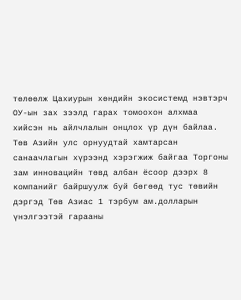төлөөлж Цахиурын хөндийн экосистемд нэвтэрч ОУ-ын зах зээлд гарах томоохон алхмаа хийсэн нь айлчлалын онцлох үр дүн байлаа. Төв Азийн улс орнуудтай хамтарсан санаачлагын хүрээнд хэрэгжиж байгаа Торгоны зам инновацийн төвд албан ёсоор дээрх 8 компанийг байршуулж буй бөгөөд тус төвийн дэргэд Төв Азиас 1 тэрбум ам.долларын үнэлгээтэй гарааны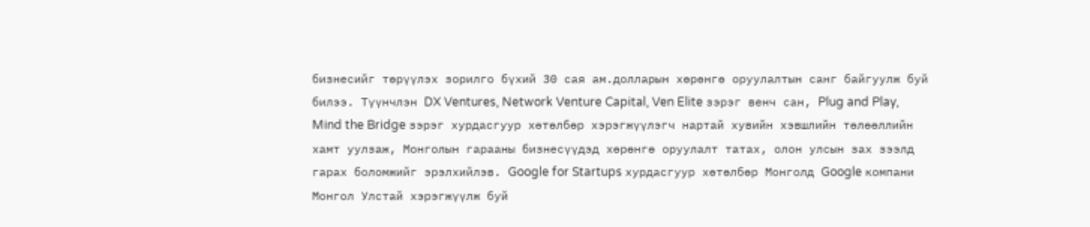бизнесийг төрүүлэх зорилго бүхий 30 сая ам.долларын хөрөнгө оруулалтын санг байгуулж буй билээ. Түүнчлэн DX Ventures, Network Venture Capital, Ven Elite зэрэг венч сан, Plug and Play, Mind the Bridge зэрэг хурдасгуур хөтөлбөр хэрэгжүүлэгч нартай хувийн хэвшлийн төлөөллийн хамт уулзаж, Монголын гарааны бизнесүүдэд хөрөнгө оруулалт татах, олон улсын зах зээлд гарах боломжийг эрэлхийлэв. Google for Startups хурдасгуур хөтөлбөр Монголд Google компани Монгол Улстай хэрэгжүүлж буй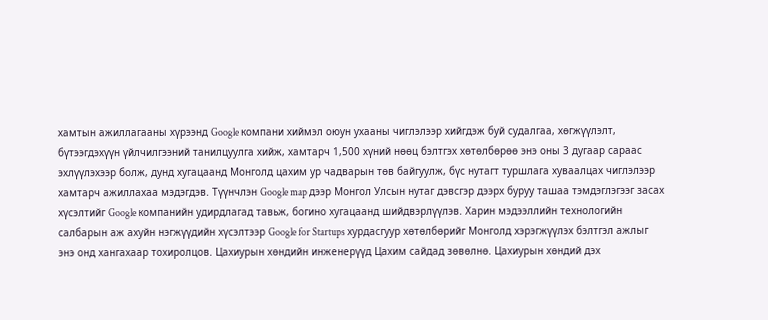хамтын ажиллагааны хүрээнд Google компани хиймэл оюун ухааны чиглэлээр хийгдэж буй судалгаа, хөгжүүлэлт, бүтээгдэхүүн үйлчилгээний танилцуулга хийж, хамтарч 1,500 хүний нөөц бэлтгэх хөтөлбөрөө энэ оны 3 дугаар сараас эхлүүлэхээр болж, дунд хугацаанд Монголд цахим ур чадварын төв байгуулж, бүс нутагт туршлага хуваалцах чиглэлээр хамтарч ажиллахаа мэдэгдэв. Түүнчлэн Google map дээр Монгол Улсын нутаг дэвсгэр дээрх буруу ташаа тэмдэглэгээг засах хүсэлтийг Google компанийн удирдлагад тавьж, богино хугацаанд шийдвэрлүүлэв. Харин мэдээллийн технологийн салбарын аж ахуйн нэгжүүдийн хүсэлтээр Google for Startups хурдасгуур хөтөлбөрийг Монголд хэрэгжүүлэх бэлтгэл ажлыг энэ онд хангахаар тохиролцов. Цахиурын хөндийн инженерүүд Цахим сайдад зөвөлнө. Цахиурын хөндий дэх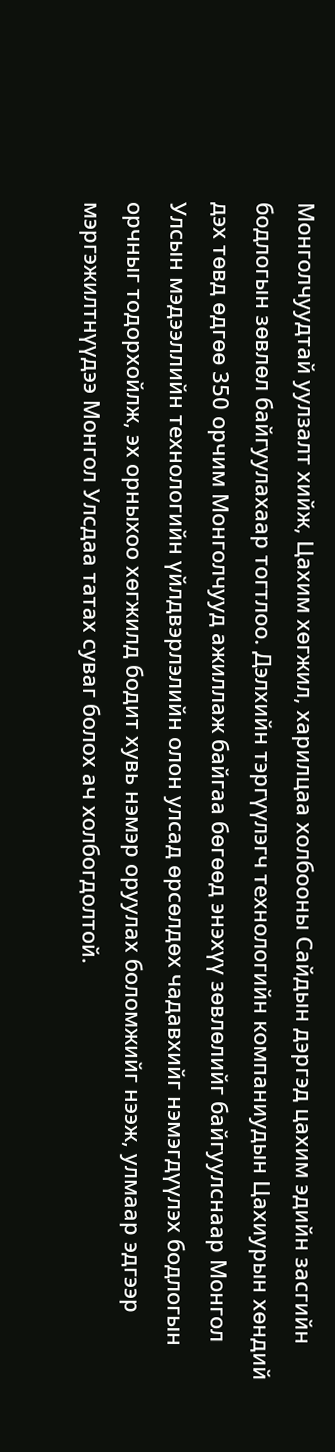Монголчуудтай уулзалт хийж, Цахим хөгжил, харилцаа холбооны Сайдын дэргэд цахим эдийн засгийн бодлогын зөвлөл байгуулахаар тогтлоо. Дэлхийн тэргүүлэгч технологийн компаниудын Цахиурын хөндий дэх төвд өдгөө 350 орчим Монголчууд ажиллаж байгаа бөгөөд энэхүү зөвлөлийг байгуулснаар Монгол Улсын мэдээллийн технологийн үйлдвэрлэлийн олон улсад өрсөлдөх чадавхийг нэмэгдүүлэх бодлогын орчныг тодорхойлж, эх орныхоо хөгжилд бодит хувь нэмэр оруулах боломжийг нээж, улмаар эдгээр мэргэжилтнүүдээ Монгол Улсдаа татах суваг болох ач холбогдолтой.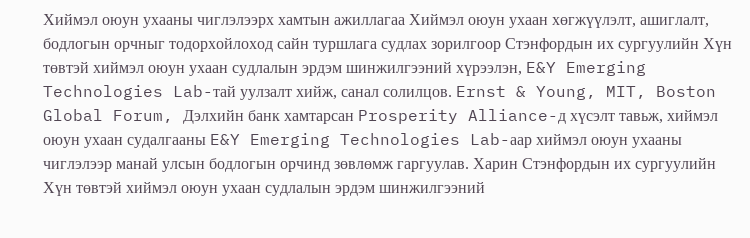Хиймэл оюун ухааны чиглэлээрх хамтын ажиллагаа Хиймэл оюун ухаан хөгжүүлэлт, ашиглалт, бодлогын орчныг тодорхойлоход сайн туршлага судлах зорилгоор Стэнфордын их сургуулийн Хүн төвтэй хиймэл оюун ухаан судлалын эрдэм шинжилгээний хүрээлэн, E&Y Emerging Technologies Lab-тай уулзалт хийж, санал солилцов. Ernst & Young, MIT, Boston Global Forum, Дэлхийн банк хамтарсан Prosperity Alliance-д хүсэлт тавьж, хиймэл оюун ухаан судалгааны E&Y Emerging Technologies Lab-аар хиймэл оюун ухааны чиглэлээр манай улсын бодлогын орчинд зөвлөмж гаргуулав. Харин Стэнфордын их сургуулийн Хүн төвтэй хиймэл оюун ухаан судлалын эрдэм шинжилгээний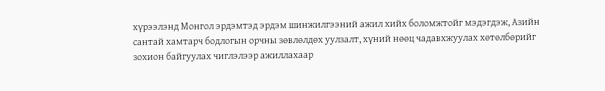хүрээлэнд Монгол эрдэмтэд эрдэм шинжилгээний ажил хийх боломжтойг мэдэгдэж, Азийн сантай хамтарч бодлогын орчны зөвлөлдөх уулзалт, хүний нөөц чадавхжуулах хөтөлбөрийг зохион байгуулах чиглэлээр ажиллахаар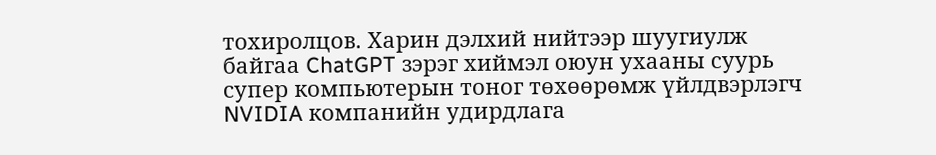тохиролцов. Харин дэлхий нийтээр шуугиулж байгаа ChatGPT зэрэг хиймэл оюун ухааны суурь супер компьютерын тоног төхөөрөмж үйлдвэрлэгч NVIDIA компанийн удирдлага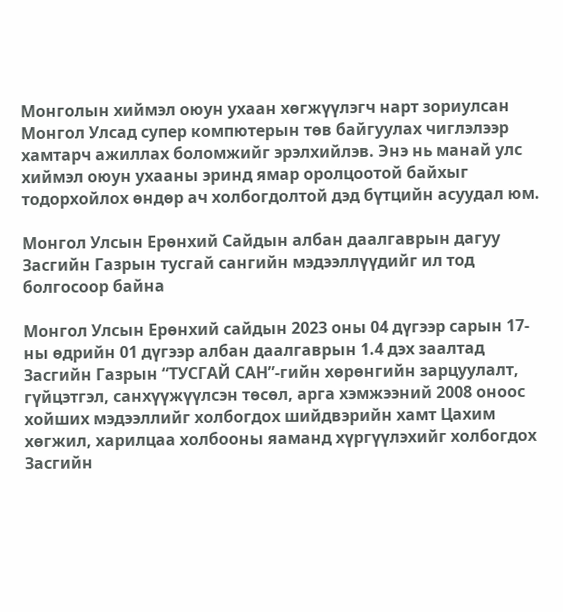Монголын хиймэл оюун ухаан хөгжүүлэгч нарт зориулсан Монгол Улсад супер компютерын төв байгуулах чиглэлээр хамтарч ажиллах боломжийг эрэлхийлэв. Энэ нь манай улс хиймэл оюун ухааны эринд ямар оролцоотой байхыг тодорхойлох өндөр ач холбогдолтой дэд бүтцийн асуудал юм.

Монгол Улсын Ерөнхий Сайдын албан даалгаврын дагуу Засгийн Газрын тусгай сангийн мэдээллүүдийг ил тод болгосоор байна

Монгол Улсын Ерөнхий сайдын 2023 оны 04 дүгээр сарын 17-ны өдрийн 01 дүгээр албан даалгаврын 1.4 дэх заалтад Засгийн Газрын “ТУСГАЙ САН”-гийн хөрөнгийн зарцуулалт, гүйцэтгэл, санхүүжүүлсэн төсөл, арга хэмжээний 2008 оноос хойших мэдээллийг холбогдох шийдвэрийн хамт Цахим хөгжил, харилцаа холбооны яаманд хүргүүлэхийг холбогдох Засгийн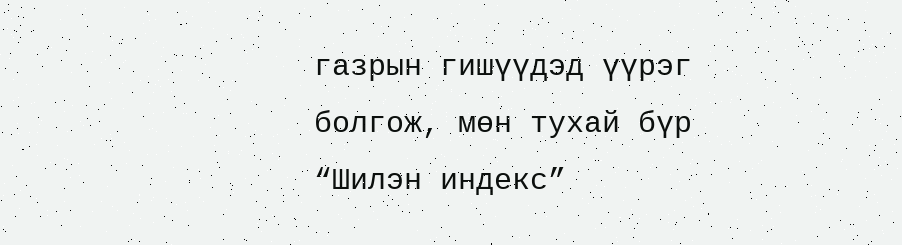газрын гишүүдэд үүрэг болгож, мөн тухай бүр “Шилэн индекс”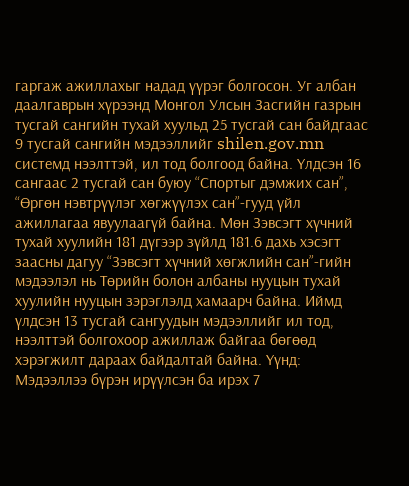гаргаж ажиллахыг надад үүрэг болгосон. Уг албан даалгаврын хүрээнд Монгол Улсын Засгийн газрын тусгай сангийн тухай хуульд 25 тусгай сан байдгаас 9 тусгай сангийн мэдээллийг shilen.gov.mn системд нээлттэй, ил тод болгоод байна. Үлдсэн 16 сангаас 2 тусгай сан буюу “Спортыг дэмжих сан”, “Өргөн нэвтрүүлэг хөгжүүлэх сан”-гууд үйл ажиллагаа явуулаагүй байна. Мөн Зэвсэгт хүчний тухай хуулийн 181 дүгээр зүйлд 181.6 дахь хэсэгт заасны дагуу “Зэвсэгт хүчний хөгжлийн сан”-гийн мэдээлэл нь Төрийн болон албаны нууцын тухай хуулийн нууцын зэрэглэлд хамаарч байна. Иймд үлдсэн 13 тусгай сангуудын мэдээллийг ил тод, нээлттэй болгохоор ажиллаж байгаа бөгөөд хэрэгжилт дараах байдалтай байна. Үүнд: Мэдээллээ бүрэн ирүүлсэн ба ирэх 7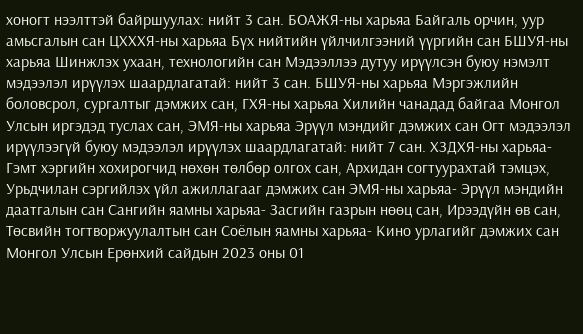хоногт нээлттэй байршуулах: нийт 3 сан. БОАЖЯ-ны харьяа Байгаль орчин, уур амьсгалын сан ЦХХХЯ-ны харьяа Бүх нийтийн үйлчилгээний үүргийн сан БШУЯ-ны харьяа Шинжлэх ухаан, технологийн сан Мэдээллээ дутуу ирүүлсэн буюу нэмэлт мэдээлэл ирүүлэх шаардлагатай: нийт 3 сан. БШУЯ-ны харьяа Мэргэжлийн боловсрол, сургалтыг дэмжих сан, ГХЯ-ны харьяа Хилийн чанадад байгаа Монгол Улсын иргэдэд туслах сан, ЭМЯ-ны харьяа Эрүүл мэндийг дэмжих сан Огт мэдээлэл ирүүлээгүй буюу мэдээлэл ирүүлэх шаардлагатай: нийт 7 сан. ХЗДХЯ-ны харьяа- Гэмт хэргийн хохирогчид нөхөн төлбөр олгох сан, Архидан согтуурахтай тэмцэх, Урьдчилан сэргийлэх үйл ажиллагааг дэмжих сан ЭМЯ-ны харьяа- Эрүүл мэндийн даатгалын сан Сангийн яамны харьяа- Засгийн газрын нөөц сан, Ирээдүйн өв сан, Төсвийн тогтворжуулалтын сан Соёлын яамны харьяа- Кино урлагийг дэмжих сан Монгол Улсын Ерөнхий сайдын 2023 оны 01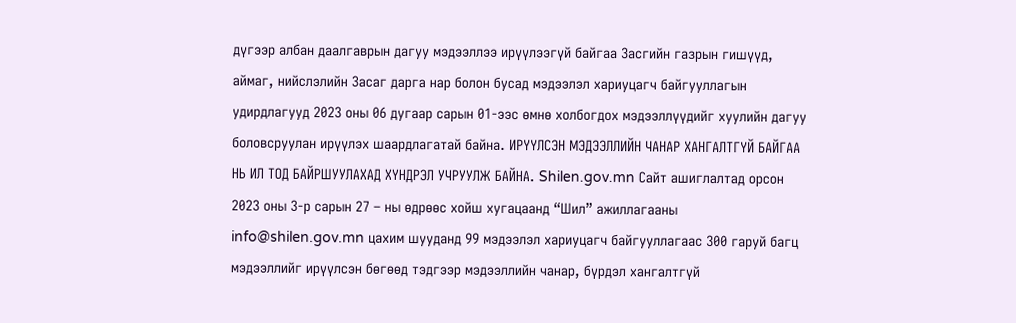дүгээр албан даалгаврын дагуу мэдээллээ ирүүлээгүй байгаа Засгийн газрын гишүүд, аймаг, нийслэлийн Засаг дарга нар болон бусад мэдээлэл хариуцагч байгууллагын удирдлагууд 2023 оны 06 дугаар сарын 01-ээс өмнө холбогдох мэдээллүүдийг хуулийн дагуу боловсруулан ирүүлэх шаардлагатай байна. ИРҮҮЛСЭН МЭДЭЭЛЛИЙН ЧАНАР ХАНГАЛТГҮЙ БАЙГАА НЬ ИЛ ТОД БАЙРШУУЛАХАД ХҮНДРЭЛ УЧРУУЛЖ БАЙНА. Shilen.gov.mn Сайт ашиглалтад орсон 2023 оны 3-р сарын 27 – ны өдрөөс хойш хугацаанд “Шил” ажиллагааны info@shilen.gov.mn цахим шууданд 99 мэдээлэл хариуцагч байгууллагаас 300 гаруй багц мэдээллийг ирүүлсэн бөгөөд тэдгээр мэдээллийн чанар, бүрдэл хангалтгүй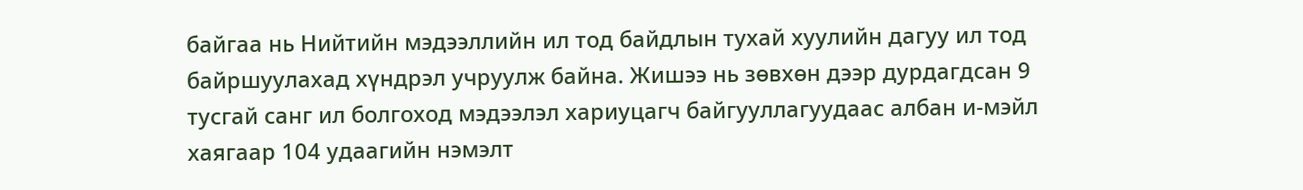байгаа нь Нийтийн мэдээллийн ил тод байдлын тухай хуулийн дагуу ил тод байршуулахад хүндрэл учруулж байна. Жишээ нь зөвхөн дээр дурдагдсан 9 тусгай санг ил болгоход мэдээлэл хариуцагч байгууллагуудаас албан и-мэйл хаягаар 104 удаагийн нэмэлт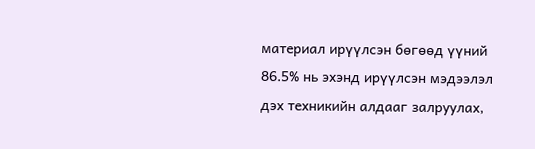материал ирүүлсэн бөгөөд үүний 86.5% нь эхэнд ирүүлсэн мэдээлэл дэх техникийн алдааг залруулах,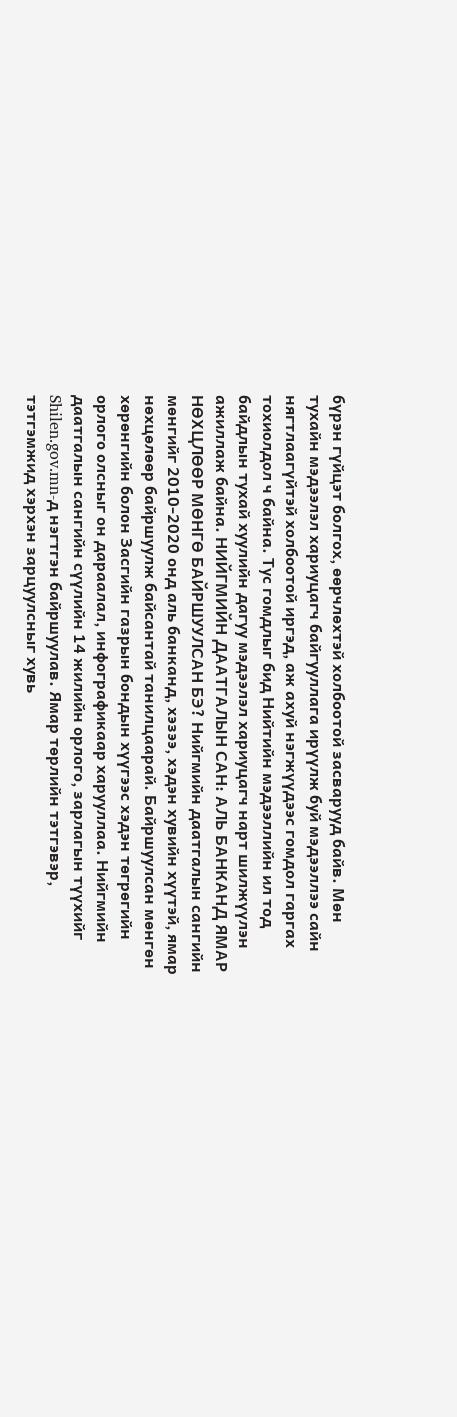бүрэн гүйцэт болгох, өөрчлөхтэй холбоотой засварууд байв. Мөн тухайн мэдээлэл хариуцагч байгууллага ирүүлж буй мэдээллээ сайн нягтлаагүйтэй холбоотой иргэд, аж ахуй нэгжүүдээс гомдол гаргах тохиолдол ч байна. Тус гомдлыг бид Нийтийн мэдээллийн ил тод байдлын тухай хуулийн дагуу мэдээлэл хариуцагч нарт шилжүүлэн ажиллаж байна. НИЙГМИЙН ДААТГАЛЫН САН: АЛЬ БАНКАНД ЯМАР НӨХЦЛӨӨР МӨНГӨ БАЙРШУУЛСАН БЭ? Нийгмийн даатгалын сангийн мөнгийг 2010-2020 онд аль банканд, хэзээ, хэдэн хувийн хүүтэй, ямар нөхцөлөөр байршуулж байсантай танилцаарай. Байршуулсан мөнгөн хөрөнгийн болон Засгийн газрын бондын хүүгээс хэдэн төгрөгийн орлого олсныг он дараалал, инфографикаар харууллаа. Нийгмийн даатгалын сангийн сүүлийн 14 жилийн орлого, зарлагын түүхийг Shilen.gov.mn-д нэгтгэн байршуулав. Ямар төрлийн тэтгэвэр, тэтгэмжид хэрхэн зарцуулсныг хувь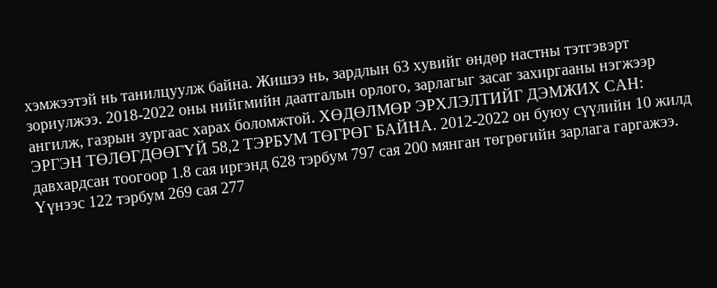хэмжээтэй нь танилцуулж байна. Жишээ нь, зардлын 63 хувийг өндөр настны тэтгэвэрт зориулжээ. 2018-2022 оны нийгмийн даатгалын орлого, зарлагыг засаг захиргааны нэгжээр ангилж, газрын зургаас харах боломжтой. ХӨДӨЛМӨР ЭРХЛЭЛТИЙГ ДЭМЖИХ САН: ЭРГЭН ТӨЛӨГДӨӨГҮЙ 58,2 ТЭРБУМ ТӨГРӨГ БАЙНА. 2012-2022 он буюу сүүлийн 10 жилд давхардсан тоогоор 1.8 сая иргэнд 628 тэрбум 797 сая 200 мянган төгрөгийн зарлага гаргажээ. Үүнээс 122 тэрбум 269 сая 277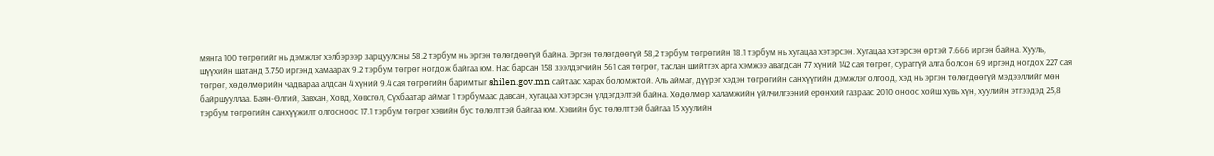мянга 100 төгрөгийг нь дэмжлэг хэлбэрээр зарцуулсны 58.2 тэрбум нь эргэн төлөгдөөгүй байна. Эргэн төлөгдөөгүй 58,2 тэрбум төгрөгийн 18.1 тэрбум нь хугацаа хэтэрсэн. Хугацаа хэтэрсэн өртэй 7.666 иргэн байна. Хууль, шүүхийн шатанд 3.750 иргэнд хамаарах 9.2 тэрбум төгрөг ногдож байгаа юм. Нас барсан 158 зээлдэгчийн 561 сая төгрөг, таслан шийтгэх арга хэмжээ авагдсан 77 хүний 142 сая төгрөг, сураггүй алга болсон 69 иргэнд ногдох 227 сая төгрөг, хөдөлмөрийн чадвараа алдсан 4 хүний 9.4 сая төгрөгийн баримтыг shilen.gov.mn сайтаас харах боломжтой. Аль аймаг, дүүрэг хэдэн төгрөгийн санхүүгийн дэмжлэг олгоод, хэд нь эргэн төлөгдөөгүй мэдээллийг мөн байршууллаа. Баян-Өлгий, Завхан, Ховд, Хөвсгөл, Сүхбаатар аймаг 1 тэрбумаас давсан, хугацаа хэтэрсэн үлдэгдэлтэй байна. Хөдөлмөр халамжийн үйлчилгээний ерөнхий газраас 2010 оноос хойш хувь хүн, хуулийн этгээдэд 25,8 тэрбум төгрөгийн санхүүжилт олгосноос 17.1 тэрбум төгрөг хэвийн бус төлөлттэй байгаа юм. Хэвийн бус төлөлттэй байгаа 15 хуулийн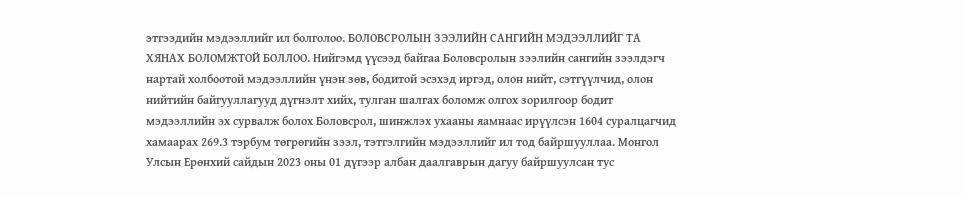этгээдийн мэдээллийг ил болголоо. БОЛОВСРОЛЫН ЗЭЭЛИЙН САНГИЙН МЭДЭЭЛЛИЙГ ТА ХЯНАХ БОЛОМЖТОЙ БОЛЛОО. Нийгэмд үүсээд байгаа Боловсролын зээлийн сангийн зээлдэгч нартай холбоотой мэдээллийн үнэн зөв, бодитой эсэхэд иргэд, олон нийт, сэтгүүлчид, олон нийтийн байгууллагууд дүгнэлт хийх, тулган шалгах боломж олгох зорилгоор бодит мэдээллийн эх сурвалж болох Боловсрол, шинжлэх ухааны яамнаас ирүүлсэн 1604 суралцагчид хамаарах 269.3 тэрбум төгрөгийн зээл, тэтгэлгийн мэдээллийг ил тод байршууллаа. Монгол Улсын Ерөнхий сайдын 2023 оны 01 дүгээр албан даалгаврын дагуу байршуулсан тус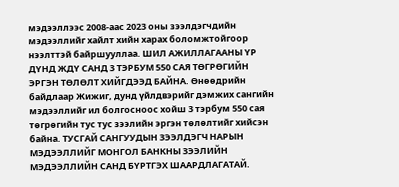мэдээллээс 2008-аас 2023 оны зээлдэгчдийн мэдээллийг хайлт хийн харах боломжтойгоор нээлттэй байршууллаа. ШИЛ АЖИЛЛАГААНЫ ҮР ДҮНД ЖДҮ САНД 3 ТЭРБУМ 550 САЯ ТӨГРӨГИЙН ЭРГЭН ТӨЛӨЛТ ХИЙГДЭЭД БАЙНА. Өнөөдрийн байдлаар Жижиг, дунд үйлдвэрийг дэмжих сангийн мэдээллийг ил болгосноос хойш 3 тэрбум 550 сая төгрөгийн тус тус зээлийн эргэн төлөлтийг хийсэн байна. ТУСГАЙ САНГУУДЫН ЗЭЭЛДЭГЧ НАРЫН МЭДЭЭЛЛИЙГ МОНГОЛ БАНКНЫ ЗЭЭЛИЙН МЭДЭЭЛЛИЙН САНД БҮРТГЭХ ШААРДЛАГАТАЙ.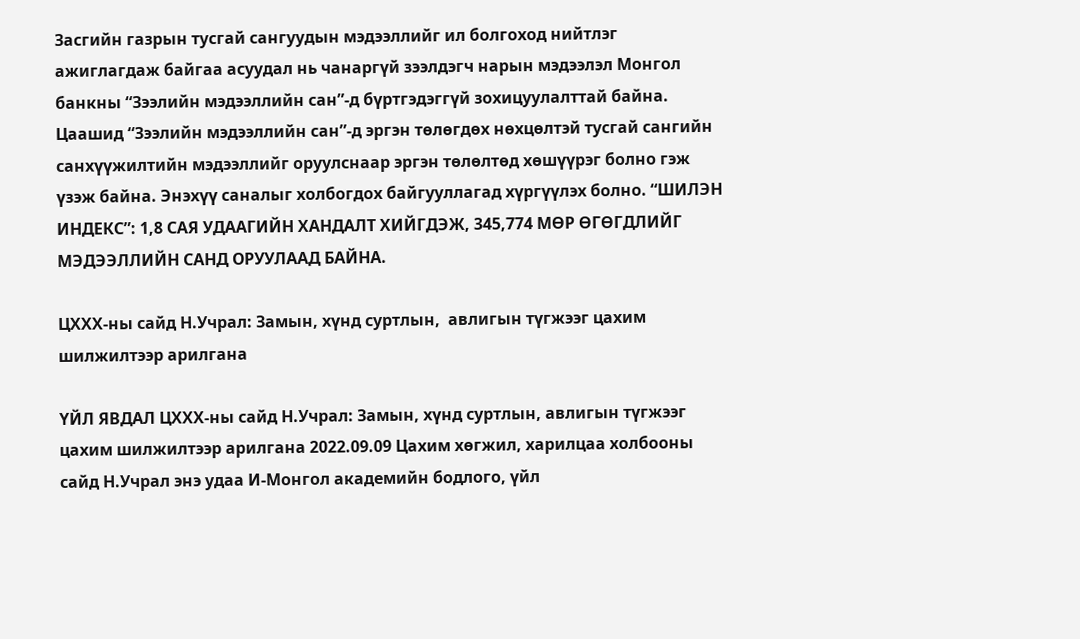Засгийн газрын тусгай сангуудын мэдээллийг ил болгоход нийтлэг ажиглагдаж байгаа асуудал нь чанаргүй зээлдэгч нарын мэдээлэл Монгол банкны “Зээлийн мэдээллийн сан”-д бүртгэдэггүй зохицуулалттай байна. Цаашид “Зээлийн мэдээллийн сан”-д эргэн төлөгдөх нөхцөлтэй тусгай сангийн санхүүжилтийн мэдээллийг оруулснаар эргэн төлөлтөд хөшүүрэг болно гэж үзэж байна. Энэхүү саналыг холбогдох байгууллагад хүргүүлэх болно. “ШИЛЭН ИНДЕКС”: 1,8 САЯ УДААГИЙН ХАНДАЛТ ХИЙГДЭЖ, 345,774 МӨР ӨГӨГДЛИЙГ МЭДЭЭЛЛИЙН САНД ОРУУЛААД БАЙНА.

ЦХХХ-ны сайд Н.Учрал: Замын, хүнд суртлын,  авлигын түгжээг цахим шилжилтээр арилгана

ҮЙЛ ЯВДАЛ ЦХХХ-ны сайд Н.Учрал: Замын, хүнд суртлын, авлигын түгжээг цахим шилжилтээр арилгана 2022.09.09 Цахим хөгжил, харилцаа холбооны сайд Н.Учрал энэ удаа И-Монгол академийн бодлого, үйл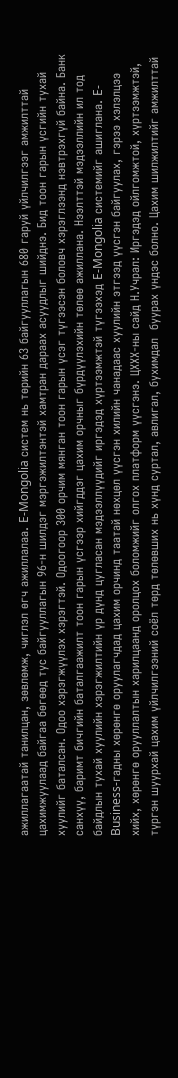ажиллагаатай танилцан, зөвлөмж, чиглэл өгч ажиллалаа. E-Mongolia систем нь төрийн 63 байгууллагын 680 гаруй үйлчилгээг амжилттай цахимжуулаад байгаа бөгөөд тус байгууллагын 96-н шилдэг мэргэжилтэнтэй хамтран дараах асуудлыг шийднэ. Бид тоон гарын үсгийн тухай хуулийг баталсан. Одоо хэрэгжүүлэх хэрэгтэй. Одоогоор 300 орчим мянган тоон гарын үсэг түгээсэн боловч хэрэглээнд нэвтрэхгүй байна. Банк санхүү, баримт бичгийн баталгаажилт тоон гарын үсгээр хийгддэг цахим орчныг бүрдүүлэхийн төлөө ажиллана. Нээлттэй мэдээллийн ил тод байдлын тухай хуулийн хэрэгжилтийн үр дүнд цугласан мэдээллүүдийг иргэдэд хүртээмжтэй түгээхэд E-Mongolia системийг ашиглана. E-Business-гадны хөрөнгө оруулагчдад цахим орчинд таатай нөхцөл үүсгэн хилийн чанадаас хуулийн этгээд үүсгэн байгуулах, гэрээ хэлэлцээ хийх, хөрөнгө орууллалтын харилцаанд оролцох боломжийг олгох платформ үүсгэнэ. ЦХХХ-ны сайд Н.Учрал: Иргэдэд ойлгомжтой, хүртээмжтэй, түргэн шуурхай цахим үйлчилгээний соёл төрд төлөвших нь хүнд суртал, авлигал, бухимдал  буурах үндэс болно. Цахим шилжилтийг амжилттай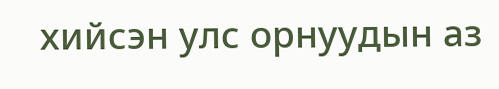хийсэн улс орнуудын аз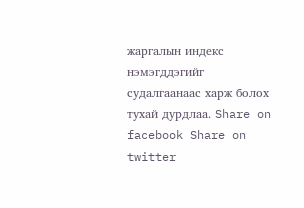жаргалын индекс нэмэгддэгийг судалгаанаас харж болох тухай дурдлаа. Share on facebook Share on twitter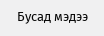Бусад мэдээ